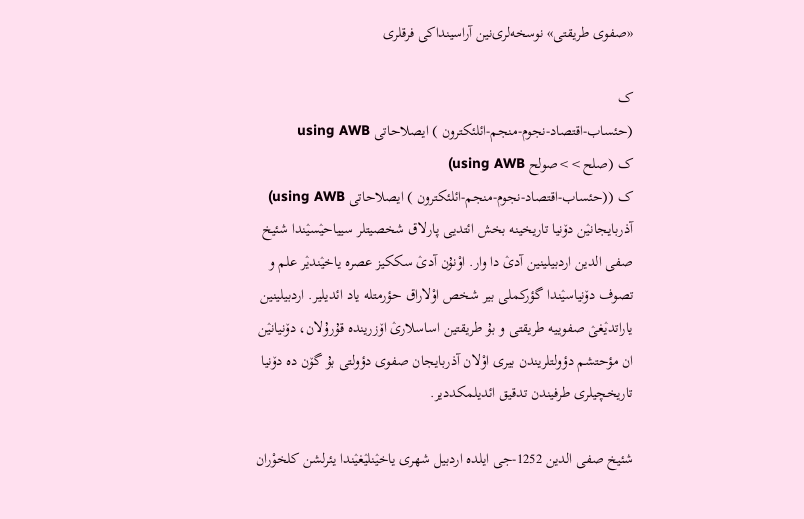«صفوی طریقتی» نوسخه‌لری‌نین آراسینداکی فرقلری

ک
(حئساب-اقتصاد-نجوم-منجم-ائلئکترون ) ایصلاحاتی using AWB
ک (صلح>>صولح using AWB)
ک ((حئساب-اقتصاد-نجوم-منجم-ائلئکترون ) ایصلاحاتی using AWB)
آذربایجانیٛن دۆنیا تاریخینه بخش ائتدیی پارلاق شخصیتلر سییاحیٛسیٛندا شئیخ صفی الدین اردبیلینین آدیٛ دا وار. اوْنۇن آدیٛ سککیز عصره یاخیٛندیٛر علم و تصوف دۆنیاسیٛندا گؤرکملی بیر شخص اوْلاراق حؤرمتله یاد ائدیلیر. اردبیلینین یاراتدیٛغیٛ صفوییه طریقتی و بۇ طریقتین اساسلاریٛ اۆزرینده قۇرۇلان، دۆنیانیٛن ان مؤحتشم دؤولتلریندن بیری اوْلان آذربایجان صفوی دؤولتی بۇ گۆن ده دۆنیا تاریخچیلری طرفیندن تدقیق ائدیلمکددیر.

شئیخ صفی الدین 1252-جی ایلده اردبیل شهری یاخیٛنلیٛغیٛندا یئرلشن کلخوْران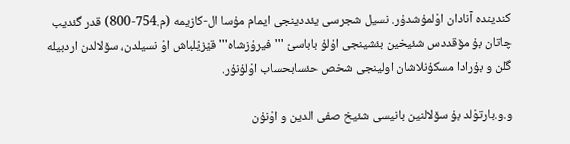کندینده آنادان اوْلمۇشدۇر. نسیل شجرسی یئددینجی ایمام مۇسا ال-کازیمه (م.754-800) قدر گئدیب چاتان بۇ مۆقددس شئیخین بئشینجی اۇلۇ باباسیٛ '''فیرۇزشاه''' قیٛزیٛلباش اوْ نسیلدن، سۆلالدن اردبیله گلن و بۇرادا مسکۇنلاشان اولینجی شخص حئسابحساب اوْلۇنۇر.

و.و.بارتوْلد بۇ سۆلالنین بانیسی شئیخ صفی الدین و اوْنۇن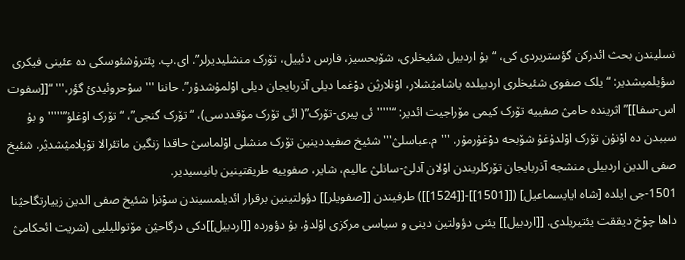نسلیندن بحث ائدرکن گؤستریردی کی، “بۇ اردبیل شئیخلری، شۆبحسیز، فارس دئییل، تۆرک منشلیدیرلر”. ای.پ. پئترۇشئوسکی ده عئینی فیکری سؤیلمیشدیر: “یلک صفوی شئیخلری اردبیلده یاشامیٛشلار، اوْنلاریٛن دوْغما دیلی آذربایجان دیلی اوْلمۇشدۇر”. حاننا '''سوْحروئیدئ گؤر،''' “[[سفوت اس-سفا]]” اثرینده حامیٛ صفییه تۆرک کیمی مۆراجیت ائدیر: “'''''ئی پیری-تۆرک”( ائی تۆرک مۆقددسی)، “تۆرک گنجی”، “تۆرک اوْغلۇ”''''' و بۇ سببدن ده اوْنۇن تۆرک اوْلدۇغۇ شۆبحه دوْغۇرمۇر. '''م.عباسلیٛ''' شئیخ صفیددینین تۆرک منشلی اوْلماسیٛ حاقدا زنگین ماتئرالا توْپلامیٛشدیٛر. شئیخ صفی الدین اردبیلی منشجه آذربایجان تۆرکلریندن اوْلان آدلیٛ-سانلیٛ عالیم، شایر، صفوییه طریقتینین بانیسیدیر.
1501-جی ایلده [شاه ایایسماعیل] ([[1501]]-[[1524]]) طرفیندن [[صفویلر]] دؤولتینین برقرار ائدیلمسیندن سوْنرا شئیخ صفی الدین زییارتگاحیٛنا داها چوْخ دیققت یئتیریلدی. [[اردبیل]] یئنی دؤولتین دینی و سیاسی مرکزی اوْلدۇ. بۇ دؤورده [[اردبیل]]دکی درگاحیٛن مۆتوللیلیی (شریت ائحکامیٛ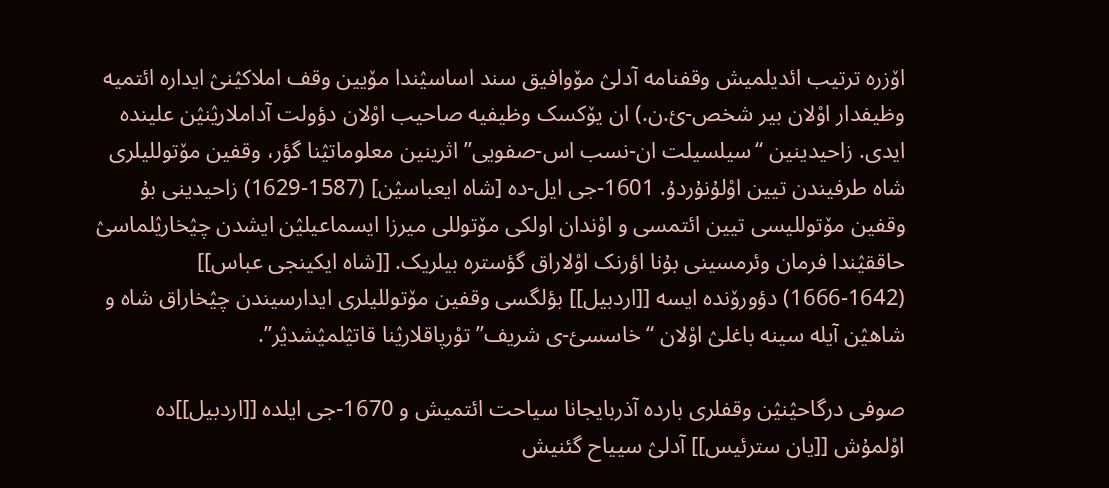اۆزره ترتیب ائدیلمیش وقفنامه آدلیٛ مۆوافیق سند اساسیٛندا مۆیین وقف املاکیٛنیٛ ایداره ائتمیه وظیفدار اوْلان بیر شخص-ئ.ن.) ان یۆکسک وظیفیه صاحیب اوْلان دؤولت آداملاریٛنیٛن علینده ایدی. زاحیدینین “سیلسیلت ان-نسب اس-صفویی” اثرینین معلوماتیٛنا گؤر، وقفین مۆتوللیلری شاه طرفیندن تیین اوْلۇنۇردۇ. 1601-جی ایل-ده [شاه ایعباسیٛن] (1587-1629) زاحیدینی بۇ وقفین مۆتوللیسی تیین ائتمسی و اوْندان اولکی مۆتوللی میرزا ایسماعیلیٛن ایشدن چیٛخاریٛلماسیٛ حاققیٛندا فرمان وئرمسینی بۇنا اؤرنک اوْلاراق گؤستره بیلریک. [[شاه ایکینجی عباس]] (1642-1666) دؤورۆنده ایسه [[اردبیل]] بؤلگسی وقفین مۆتوللیلری ایدارسیندن چیٛخاراق شاه و شاهیٛن آیله سینه باغلیٛ اوْلان “خاسسئ-ی شریف” توْرپاقلاریٛنا قاتیٛلمیٛشدیٛر”.

صوفی درگاحیٛنیٛن وقفلری بارده آذربایجانا سیاحت ائتمیش و 1670-جی ایلده [[اردبیل]]ده اوْلمۇش [[یان سترئیس]] آدلیٛ سییاح گئنیش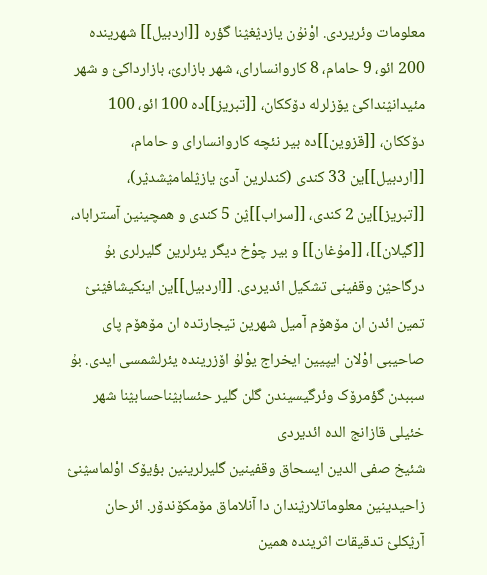معلومات وئریردی. اوْنۇن یازدیٛغیٛنا گؤره [[اردبیل]] شهرینده 200 ائو، 9 حامام، 8 کاروانسارای، شهر بازاریٛ، بازارداکیٛ و شهر مئیدانیٛنداکیٛ یۆزلرله دۆککان، [[تبریز]]ده 100 ائو، 100 دۆککان، [[قزوین]]ده بیر نئچه کاروانسارای و حامام، [[اردبیل]]ین 33 کندی (کندلرین آدیٛ یازیٛلمامیٛشدیٛر)، [[تبریز]]ین 2 کندی، [[سراب]]یٛن 5 کندی و همچینین آستراباد، [[گیلان]]، [[مۇغان]] و بیر چوْخ دیگر یئرلرین گلیرلری بۇ درگاحیٛن وقفینی تشکیل ائدیردی. [[اردبیل]]ین اینکیشافیٛنیٛ تمین ائدن ان مۆهۆم آمیل شهرین تیجارتده ان مۆهۆم پای صاحیبی اوْلان ایپیین ایخراج یوْلۇ اۆزرینده یئرلشمسی ایدی. بۇ سببدن گؤمرۆک وئرگیسیندن گلن گلیر حئسابیٛناحسابیٛنا شهر خئیلی قازانج الده ائدیردی
شئیخ صفی الدین ایسحاق وقفینین گلیرلرینین بؤیۆک اوْلماسیٛنیٛ زاحیدینین معلوماتلاریٛندان دا آنلاماق مۆمکۆندۆر. ائرحان آریٛکلیٛ تدقیقات اثرینده همین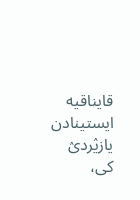قایناقیه ایستینادن یازیٛردیٛ کی،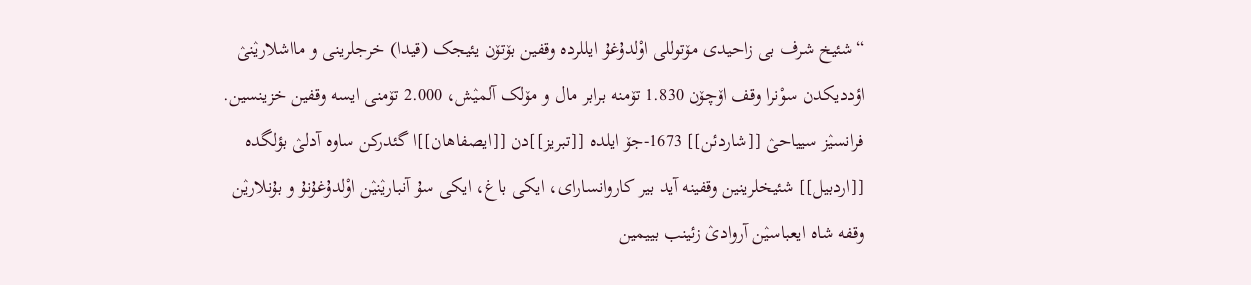“شئیخ شرف بی زاحیدی مۆتوللی اوْلدۇغۇ ایللرده وقفین بۆتۆن یئیجک (قیدا) خرجلرینی و مااشلاریٛنیٛ اؤددیکدن سوْنرا وقف اۆچۆن 1.830 تۆمنه برابر مال و مۆلک آلمیٛش، 2.000 تۆمنی ایسه وقفین خزینسین. فرانسیٛز سییاحیٛ [[شاردئن]] 1673-جۆ ایلده [[تبریز]]دن [[ایصفاهان]]ا گئدرکن ساوه آدلیٛ بؤلگده [[اردبیل]] شئیخلرینین وقفینه آید بیر کاروانسارای، ایکی باغ، ایکی سۇ آنباریٛنیٛن اوْلدۇغۇنۇ و بۇنلاریٛن وقفه شاه ایعباسیٛن آروادیٛ زئینب بییمین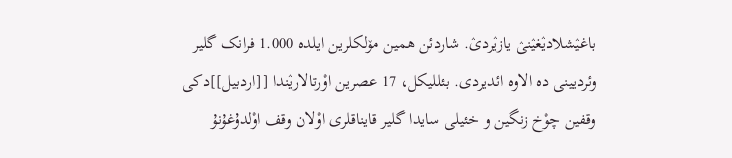باغیٛشلادیٛغیٛنیٛ یازیٛردیٛ. شاردئن همین مۆلکلرین ایلده 1.000 فرانک گلیر وئردیینی ده الاوه ائدیردی. بئللیکل، 17 عصرین اوْرتالاریٛندا [[اردبیل]]دکی وقفین چوْخ زنگین و خئیلی سایدا گلیر قایناقلری اوْلان وقف اوْلدۇغۇنۇ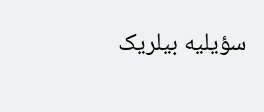سؤیلیه بیلریک